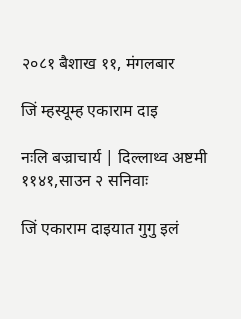२०८१ बैशाख ११, मंगलबार

जिं म्हस्यूम्ह एकाराम दाइ

नःलि बज्राचार्य | दिल्लाथ्व अष्टमी ११४१,साउन २ सनिवाः

जिं एकाराम दाइयात गुगु इलं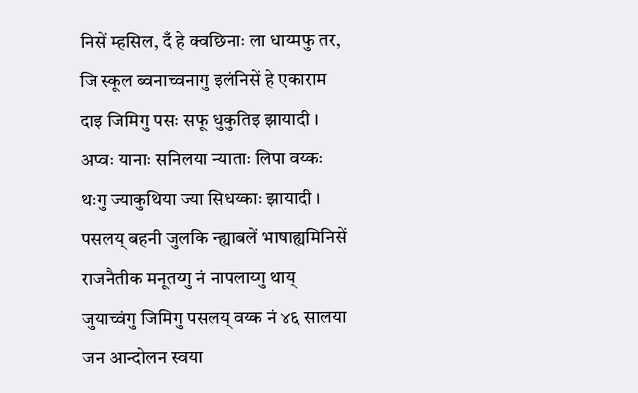निसें म्हसिल, दँ हे क्वछिनाः ला धाय्मफु तर, जि स्कूल ब्वनाच्वनागु इलंनिसें हे एकाराम दाइ जिमिगु पसः सफू धुकुतिइ झायादी । अप्वः यानाः सनिलया न्याताः लिपा वय्कः थःगु ज्याकुथिया ज्या सिधय्काः झायादी । पसलय् बहनी जुलकि न्ह्याबलें भाषाह्यमिनिसें राजनैतीक मनूतय्गु नं नापलाय्गु थाय् जुयाच्वंगु जिमिगु पसलय् वय्क नं ४६ सालया जन आन्दोलन स्वया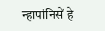न्हापांनिसें हे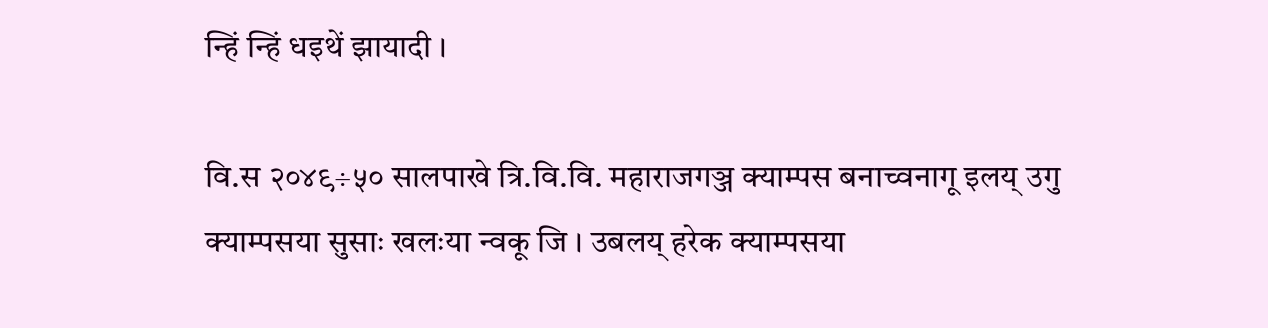न्हिं न्हिं धइथें झायादी ।

वि.स २०४९÷५० सालपाखे त्रि.वि.वि. महाराजगञ्ज क्याम्पस बनाच्वनागू इलय् उगु क्याम्पसया सुसाः खलःया न्वकू जि । उबलय् हरेक क्याम्पसया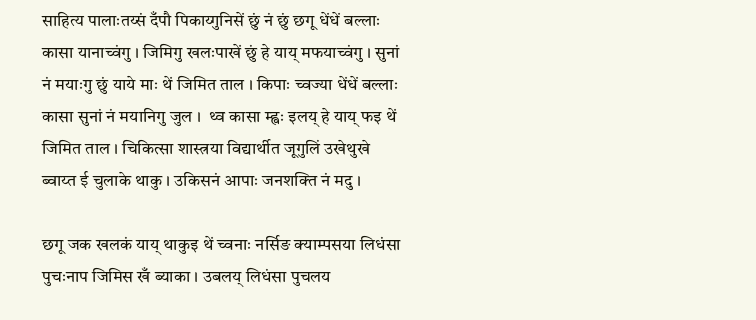साहित्य पालाःतय्सं दँपौ पिकाय्गुनिसें छुं नं छुं छगू धेंधें बल्लाः कासा यानाच्वंगु । जिमिगु खलःपाखें छुं हे याय् मफयाच्वंगु । सुनां नं मयाःगु छुं याये माः थें जिमित ताल । किपाः च्वज्या धेंधें बल्लाः कासा सुनां नं मयानिगु जुल ।  थ्व कासा म्ह्वः इलय् हे याय् फइ थें जिमित ताल । चिकित्सा शास्त्रया विद्यार्थीत जूगुलिं उखेथुखे ब्वाय्त ई चुलाके थाकु । उकिसनं आपाः जनशक्ति नं मदु ।

छगू जक खलकं याय् थाकुइ थें च्वनाः नर्सिङ क्याम्पसया लिधंसा पुचःनाप जिमिस खँ ब्याका । उबलय् लिधंसा पुचलय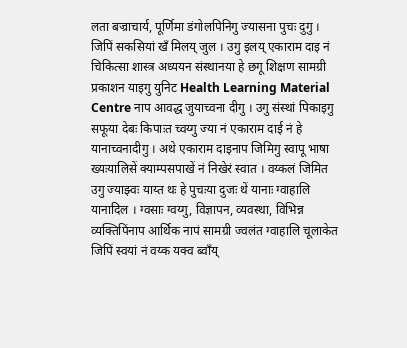लता बज्राचार्य, पूर्णिमा डंगोलपिनिगु ज्यासना पुचः दुगु । जिपिं सकसियां खँ मिलय् जुल । उगु इलय् एकाराम दाइ नं चिकित्सा शास्त्र अध्ययन संस्थानया हे छगू शिक्षण सामग्री प्रकाशन याइगु युनिट Health Learning Material Centre नाप आवद्ध जुयाच्वना दीगु । उगु संस्थां पिकाइगु सफूया देबः किपाःत च्वय्गु ज्या नं एकाराम दाई नं हे यानाच्वनादीगु । अथे एकाराम दाइनाप जिमिगु स्वापू भाषा ख्यःयालिसें क्याम्पसपाखें नं निखेरं स्वात । वय्कलं जिमित उगु ज्याझ्वः याय्त थः हे पुचःया दुजः थें यानाः ग्वाहालि यानादिल । ग्वसाः ग्वय्गु, विज्ञापन, व्यवस्था, विभिन्न व्यक्तिपिंनाप आर्थिक नापं सामग्री ज्वलंत ग्वाहालि चूलाकेत जिपिं स्वयां नं वय्क यक्व ब्वाँय्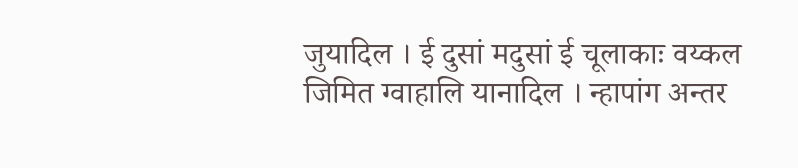जुयादिल । ई दुसां मदुसां ई चूलाकाः वय्कल जिमित ग्वाहालि यानादिल । न्हापांग अन्तर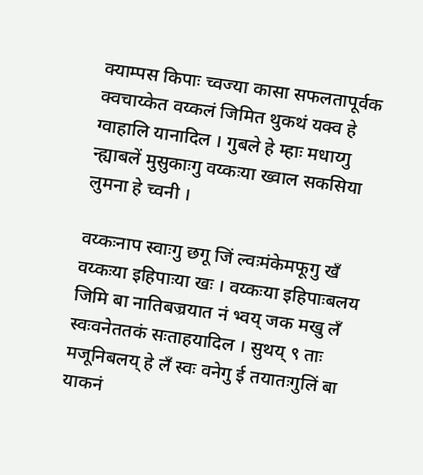क्याम्पस किपाः च्वज्या कासा सफलतापूर्वक क्वचाय्केत वय्कलं जिमित थुकथं यक्व हे ग्वाहालि यानादिल । गुबले हे म्हाः मधाय्गु न्ह्याबलें मुसुकाःगु वय्कःया ख्वाल सकसिया लुमना हे च्वनी ।

वय्कःनाप स्वाःगु छगू जिं ल्वःमंकेमफूगु खँ वय्कःया इहिपाःया खः । वय्कःया इहिपाःबलय जिमि बा नातिबज्रयात नं भ्वय् जक मखु लँ स्वःवनेततकं सःताहयादिल । सुथय् ९ ताः मजूनिबलय् हे लँ स्वः वनेगु ई तयातःगुलिं बा याकनं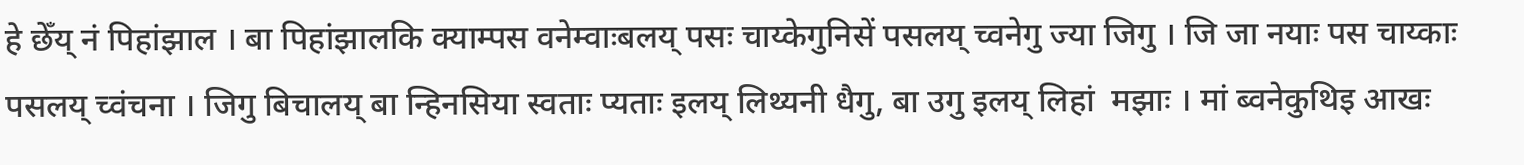हे छेँय् नं पिहांझाल । बा पिहांझालकि क्याम्पस वनेम्वाःबलय् पसः चाय्केगुनिसें पसलय् च्वनेगु ज्या जिगु । जि जा नयाः पस चाय्काः पसलय् च्वंचना । जिगु बिचालय् बा न्हिनसिया स्वताः प्यताः इलय् लिथ्यनी धैगु, बा उगु इलय् लिहां  मझाः । मां ब्वनेकुथिइ आखः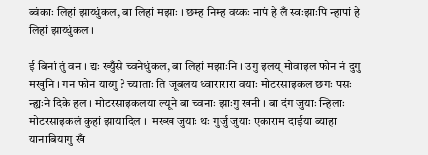ब्वंकाः लिहां झाय्धुंकल, बा लिहां मझाः । छम्ह निम्ह वय्कः नापं हे लँ स्वःझाःपि न्हापां हे लिहां झाय्धुंकल ।

ई बिनां तुं वन । द्यः ख्युँसे च्वनेधुंकल, बा लिहां मझाःनि । उगु इलय् मोवाइल फोन नं दुगु मखुनि । गन फोन याय्गु ? च्याताः ति जूबलय ध्वारारारा वयाः मोटरसाइकल छगः पसः न्ह्यःने दिके हल । मोटरसाइकलया ल्यूने बा च्वनाः झाःगु खनी । बा दंग जुयाः न्हिलाः मोटरसाइकलं कुहां झायादिल ।  मख्ख जुयाः थः गुर्जु जुयाः एकाराम दाईया ब्याहा यानाबियागु खँ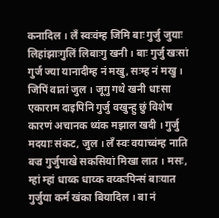कनादिल । लँ स्वःवंम्ह जिमि बाः गुर्जु जुयाः लिहांझाःगुलिं लिबाःगु खनी । बाः गुर्जु खःसां गुर्ज ज्या यानादीम्ह नं मखु, सःम्ह नं मखु । जिपिं वातां जुल । जूगु गथे खनी धाःसा एकाराम दाइपिनि गुर्जु वखुन्हु छुं विशेष कारणं अचानक थ्यंक मझाल खदी । गुर्जु मदयाः संकट, जुल । लँ स्वः वयाच्वंम्ह नाति बज्र गुर्जुपाखे सकसियां मिखा लात । मसः, म्हां म्हां धाय्क धाय्क वय्कःपिन्सं बाःयात गुर्जुया कर्म खंका बियादिल । बा नं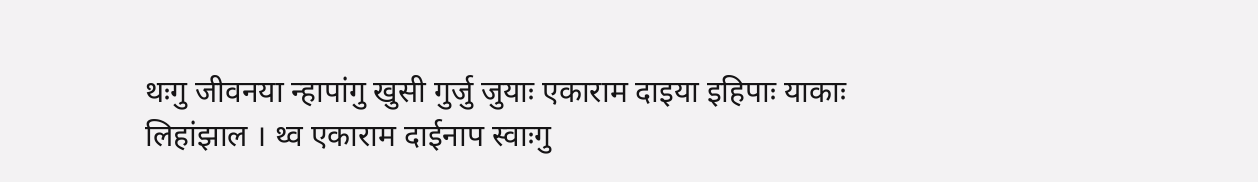थःगु जीवनया न्हापांगु खुसी गुर्जु जुयाः एकाराम दाइया इहिपाः याकाः लिहांझाल । थ्व एकाराम दाईनाप स्वाःगु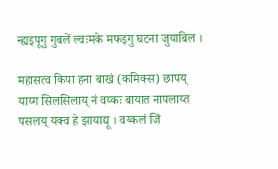न्ह्यइपूगु गुबलें ल्वःमके मफइगु घटना जुयाबिल ।

महासत्व किपा हना बाखं (कमिक्स) छापय् याय्ग सिलसिलाय् नं वय्कः बायात नापलाय्त पसलय् यक्व हे झायाद्यू । वय्कलं जिं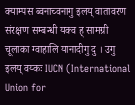क्याम्पस ब्वनाच्वनागु इलय् वातावरण संरक्षण सम्बन्धी यक्व ह् सामग्री चूलाका ग्वाहालि यानादीगु दु । उगु इलय् वय्कः IUCN (International Union for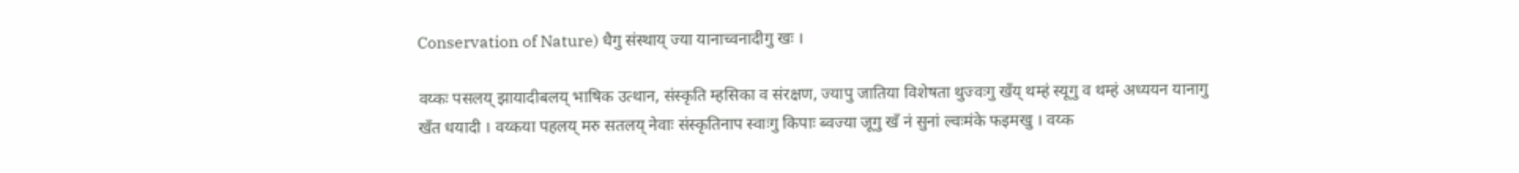Conservation of Nature) धैगु संस्थाय् ज्या यानाच्वनादीगु खः ।

वय्कः पसलय् झायादीबलय् भाषिक उत्थान, संस्कृति म्हसिका व संरक्षण, ज्यापु जातिया विशेषता थुज्वःगु खँय् थम्हं स्यूगु व थम्हं अध्ययन यानागु खँत धयादी । वय्कया पहलय् मरु सतलय् नेवाः संस्कृतिनाप स्वाःगु किपाः ब्वज्या जूगु खँ नं सुनां ल्वःमंके फइमखु । वय्क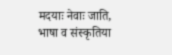मदयाः नेवाः जाति, भाषा व संस्कृतिया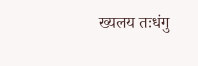ख्यलय तःधंगु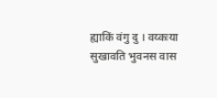ह्याकिं वंगु दु । वय्कःया सुखावति भुवनस वास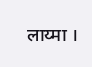लाय्मा ।